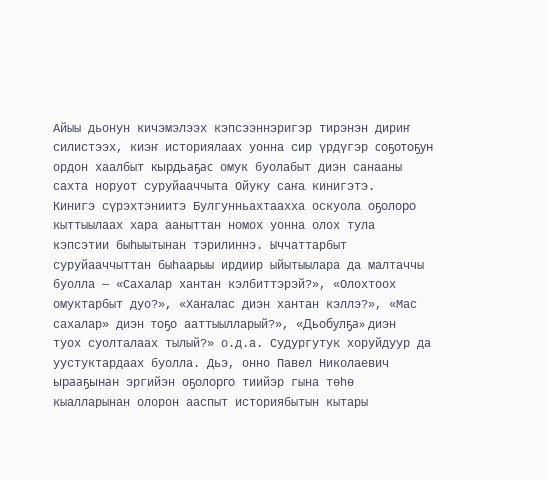Айыы дьонун кичэмэлээх кэпсээннэригэр тирэнэн дириҥ силистээх, киэҥ историялаах уонна сир үрдүгэр соҕотоҕун ордон хаалбыт кырдьаҕас омук буолабыт диэн санааны сахта норуот суруйааччыта Ойуку саҥа кинигэтэ.
Кинигэ сүрэхтэниитэ Булгунньахтаахха оскуола оҕолоро кыттыылаах хара ааныттан номох уонна олох тула кэпсэтии быһыытынан тэрилиннэ. Ыччаттарбыт суруйааччыттан быһаарыы ирдиир ыйытыылара да малтаччы буолла — «Сахалар хантан кэлбиттэрэй?», «Олохтоох омуктарбыт дуо?», «Хаҥалас диэн хантан кэллэ?», «Мас сахалар» диэн тоҕо ааттыылларый?», «Дьобулҕа» диэн туох суолталаах тылый?» о.д.а. Судургутук хоруйдуур да уустуктардаах буолла. Дьэ, онно Павел Николаевич ырааҕынан эргийэн оҕолорго тиийэр гына төһө кыалларынан олорон ааспыт историябытын кытары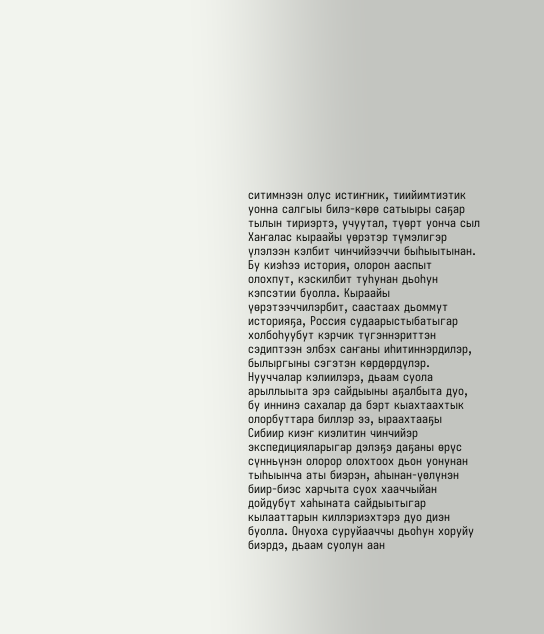ситимнээн олус истиҥник, тиийимтиэтик уонна салгыы билэ-көрө сатыыры саҕар тылын тириэртэ, учуутал, түөрт уонча сыл Хаҥалас кыраайы үөрэтэр түмэлигэр үлэлээн кэлбит чинчийээччи быһыытынан.
Бу киэһээ история, олорон ааспыт олохпут, кэскилбит туһунан дьоһун кэпсэтии буолла. Кыраайы үөрэтээччилэрбит, саастаах дьоммут историяҕа, Россия судаарыстыбатыгар холбоһуубут кэрчик түгэннэриттэн сэдиптээн элбэх саҥаны иһитиннэрдилэр, былыргыны сэгэтэн көрдөрдүлэр. Нууччалар кэлиилэрэ, дьаам суола арыллыыта эрэ сайдыыны аҕалбыта дуо, бу иннинэ сахалар да бэрт кыахтаахтык олорбуттара биллэр ээ, ыраахтааҕы Сибиир киэҥ киэлитин чинчийэр экспедицияларыгар дэлэҕэ даҕаны өрүс сүнньүнэн олорор олохтоох дьон уонунан тыһыынча аты биэрэн, аһынан-үөлүнэн биир-биэс харчыта суох хааччыйан дойдубут хаһыната сайдыытыгар кылааттарын киллэриэхтэрэ дуо диэн буолла. Онуоха суруйааччы дьоһун хоруйу биэрдэ, дьаам суолун аан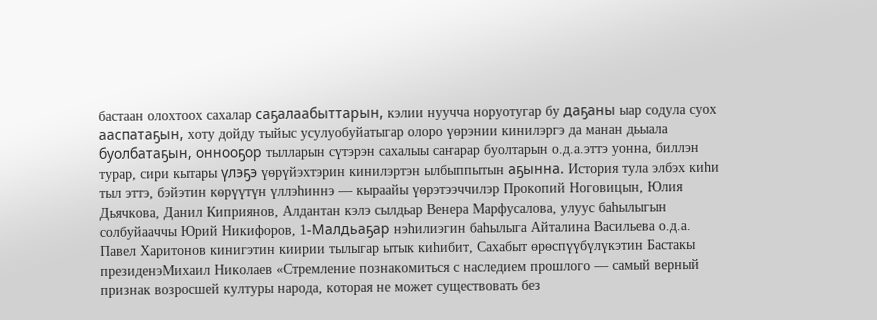бастаан олохтоох сахалар саҕалаабыттарын, кэлии нуучча норуотугар бу даҕаны ыар содула суох ааспатаҕын, хоту дойду тыйыс усулуобуйатыгар олоро үөрэнии кинилэргэ да манан дьыала буолбатаҕын, оннооҕор тылларын сүтэрэн сахалыы саҥарар буолтарын о.д.а.эттэ уонна, биллэн турар, сири кытары үлэҕэ үөрүйэхтэрин кинилэртэн ылбыппытын аҕынна. История тула элбэх киһи тыл эттэ, бэйэтин көрүүтүн үллэһиннэ — кыраайы үөрэтээччилэр Прокопий Ноговицын, Юлия Дьячкова, Данил Киприянов, Алдантан кэлэ сылдьар Венера Марфусалова, улуус баһылыгын солбуйааччы Юрий Никифоров, 1-Малдьаҕар нэһилиэгин баһылыга Айталина Васильева о.д.а.
Павел Харитонов кинигэтин киирии тылыгар ытык киһибит, Сахабыт өрөспүүбүлүкэтин Бастакы президенэМихаил Николаев «Стремление познакомиться с наследием прошлого — самый верный признак возросшей културы народа, которая не может существовать без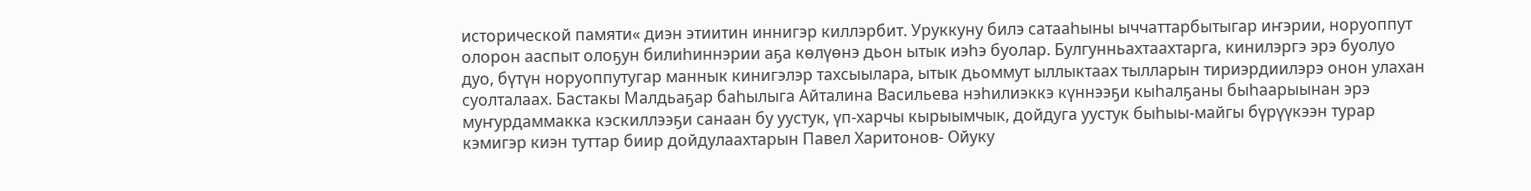исторической памяти« диэн этиитин иннигэр киллэрбит. Уруккуну билэ сатааһыны ыччаттарбытыгар иҥэрии, норуоппут олорон ааспыт олоҕун билиһиннэрии аҕа көлүөнэ дьон ытык иэһэ буолар. Булгунньахтаахтарга, кинилэргэ эрэ буолуо дуо, бүтүн норуоппутугар маннык кинигэлэр тахсыылара, ытык дьоммут ыллыктаах тылларын тириэрдиилэрэ онон улахан суолталаах. Бастакы Малдьаҕар баһылыга Айталина Васильева нэһилиэккэ күннээҕи кыһалҕаны быһаарыынан эрэ муҥурдаммакка кэскиллээҕи санаан бу уустук, үп-харчы кырыымчык, дойдуга уустук быһыы-майгы бүрүүкээн турар кэмигэр киэн туттар биир дойдулаахтарын Павел Харитонов- Ойуку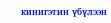кинигэтин үбүлээн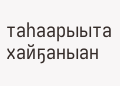таһаарыыта хайҕаныан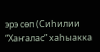эрэ сөп (Сиһилии “Хаҥалас” хаһыакка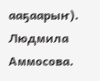ааҕаарыҥ).
Людмила Аммосова.